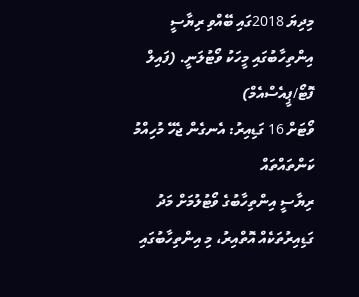މިދިޔަ 2018ގައި ބޭއްވި ރިޔާސީ އިންތިހާބުގައި މީހަކު ވޯޓުލަނީ. (ފައިލް ފޮޓޯ/ޕީއެސްއެމް)
ވޯޓަށް 16 ގަޑިއިރު: އެނގެން ޖެހޭ މުހިއްމު ކަންތައްތައް
ރިޔާސީ އިންތިހާބުގެ ވޯޓުލުމަށް މަދު ގަޑިއިރުތަކެއް އޮތްއިރު، މި އިންތިހާބުގައި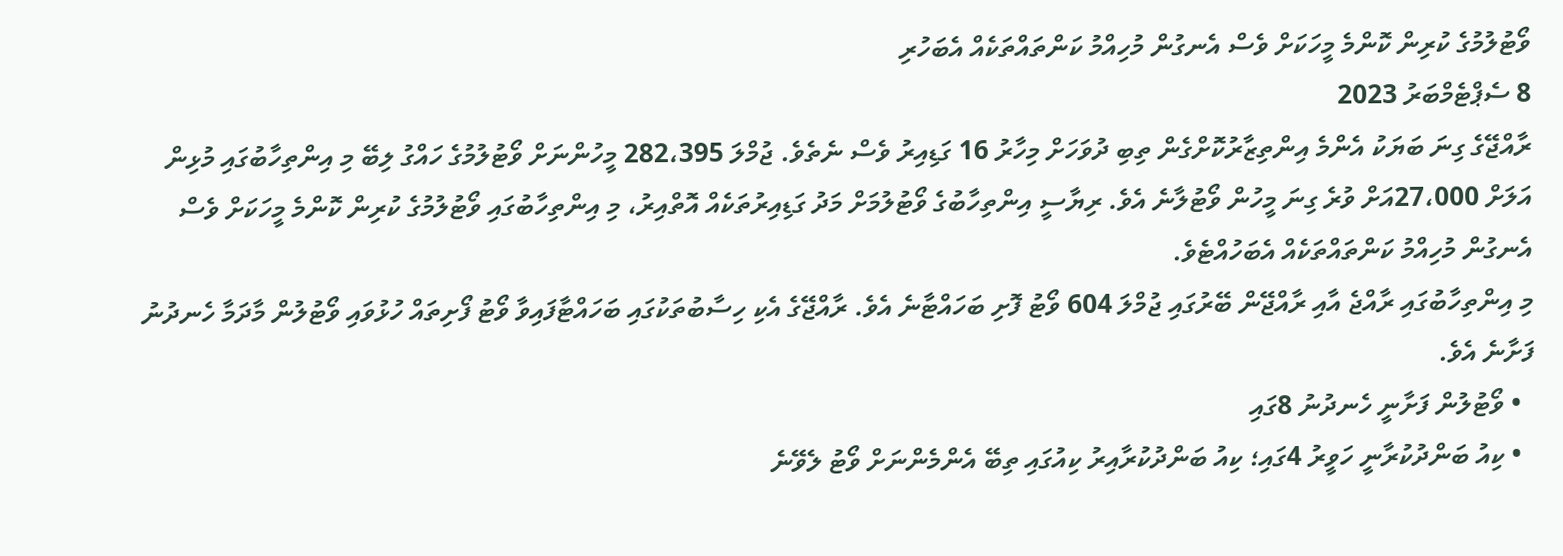ވޯޓުލުމުގެ ކުރިން ކޮންމެ މީހަކަށް ވެސް އެނގުން މުހިއްމު ކަންތައްތަކެއް އެބަހުރި
8 ސެޕްޓެމްބަރު 2023
ރާއްޖޭގެ ގިނަ ބަޔަކު އެންމެ އިންތިޒާރުކޮށްގެން ތިބި ދުވަހަށް މިހާރު 16 ގަޑިއިރު ވެސް ނެތެވެ. ޖުމްލަ 282،395 މީހުންނަށް ވޯޓުލުމުގެ ހައްގު ލިބޭ މި އިންތިހާބުގައި މުޅިން އަލަށް 27،000އަށް ވުރެ ގިނަ މީހުން ވޯޓުލާނެ އެވެ. ރިޔާސީ އިންތިހާބުގެ ވޯޓުލުމަށް މަދު ގަޑިއިރުތަކެއް އޮތްއިރު، މި އިންތިހާބުގައި ވޯޓުލުމުގެ ކުރިން ކޮންމެ މީހަކަށް ވެސް އެނގުން މުހިއްމު ކަންތައްތަކެއް އެބަހުއްޓެވެ.
މި އިންތިހާބުގައި ރާއްޖެ އާއި ރާއްޖޭން ބޭރުގައި ޖުމްލަ 604 ވޯޓު ފޮށި ބަހައްޓާނެ އެވެ. ރާއްޖޭގެ އެކި ހިސާބުތަކުގައި ބަހައްޓާފައިވާ ވޯޓު ފޯށިތައް ހުޅުވައި ވޯޓުލުން މާދަމާ ހެނދުނު ފަށާނެ އެވެ.
  • ވޯޓުލުން ފަށާނީ ހެނދުނު 8ގައި
  • ކިއު ބަންދުކުރާނީ ހަވީރު 4ގައި؛ ކިއު ބަންދުކުރާއިރު ކިއުގައި ތިބޭ އެންމެންނަށް ވޯޓު ލެވޭނެ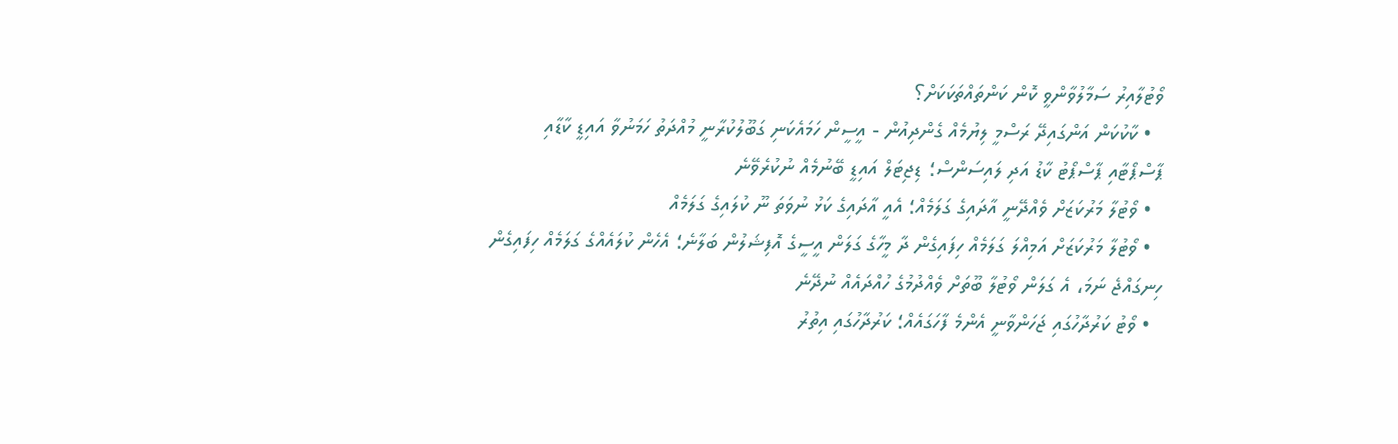ވޯޓުލާއިރު ސަމާލުވާންވީ ކޮން ކަންތައްތަކަކަށް؟
  • ކާކުކަން އަންގައިދޭ ރަސްމީ ލިޔުމެއް ގެންދިއުން - އީސީން ހަމައެކަނި ގަބޫލުކުރާނީ މުއްދަތު ހަމަނުވާ އައިޑީ ކާޑާއި ޕާސްޕޯޓާއި ޕާސްޕޯޓު ކާޑު އަދި ލައިސަންސް؛ ޑިޖިޓަލް އައިޑީ ބޭނުމެއް ނުކުރެވޭނެ
  • ވޯޓުލާ މަރުކަޒަށް ވެއްދޭނީ އާދައިގެ ގަލަމެއް؛ އެއީ އާދައިގެ ކަޅު ނުވަތަ ނޫ ކުލައިގެ ގަލަމެއް
  • ވޯޓުލާ މަރުކަޒަށް އަމިއްލަ ގަލަމެއް ހިފައިގެން ދާ މީހާގެ ގަލަން އީސީގެ އޮފިޝަލުން ބަލާނެ؛ އެހެން ކުލައެއްގެ ގަލަމެއް ހިފައިގެން ހިނގައްޖެ ނަމަ، އެ ގަލަން ވޯޓުލާ ބޫތަށް ވެއްދުމުގެ ހުއްދައެއް ނުދޭނެ
  • ވޯޓު ކަރުދާހުގައި ޖަހަންވާނީ އެންމެ ފާހަގައެއް؛ ކަރުދާހުގައި އިތުރު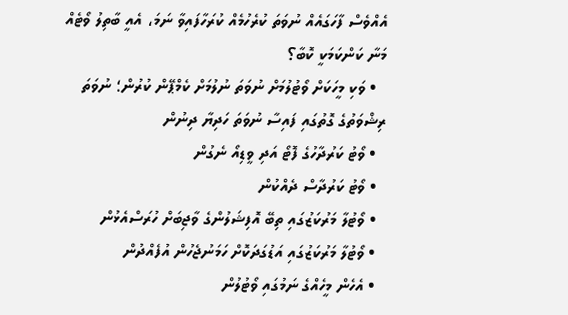އެއްވެސް ފާހަގައެއް ނުވަތަ ކުރެހުމެއް ކުރަހާފައިވާ ނަމަ، އެއީ ބާތިލު ވޯޓެއް
މަނާ ކަންކަމަކީ ކޮބާ؟
  • ވަކި މީހަކަށް ވޯޓުލުމަށް ނުވަތަ ނުލުމަށް ކެމްޕޭން ކުރުން؛ ނުވަތަ ރިޝްވަތުގެ ގޮތުގައި ފައިސާ ނުވަތަ ހަދިޔާ ދިނުން
  • ވޯޓު ކަރުދާހުގެ ފޮޓޯ އަދި ވީޑިއޯ ނެގުން
  • ވޯޓު ކަރުދާސް ދެއްކުން
  • ވޯޓުލާ މަރުކަޒުގައި ތިބޭ އޮފިޝަލުންގެ ވާޖިބަށް ހުރަސްއެޅުން
  • ވޯޓުލާ މަރުކަޒުގައި އަޑުގަދަކޮށް ހަމަނުޖެހުން އުފެއްދުން
  • އެހެން މީހެއްގެ ނަމުގައި ވޯޓުލުން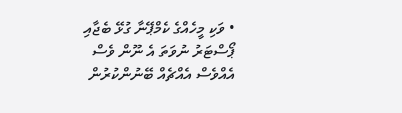• ވަކި މީހެއްގެ ކެމްޕޭނާ ގުޅޭ ބެޖާއި ޕޯސްޓަރު ނުވަތަ އެ ނޫން ވެސް އެއްވެސް އެއްޗެއް ބޭނުންކުރުން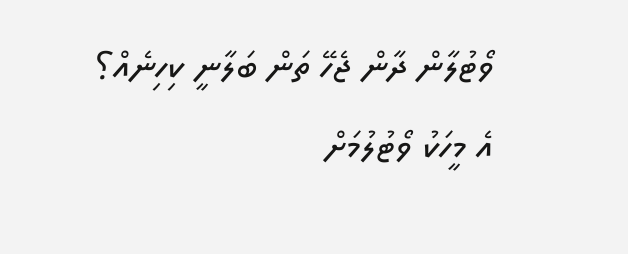ވޯޓުލާން ދާން ޖެހޭ ތަން ބަލާނީ ކިހިނެއް؟
އެ މީހަކު ވޯޓުލުމަށް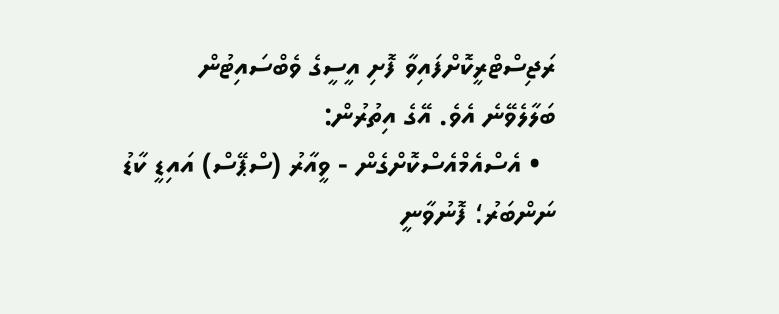ރަޖިސްޓްރީކޮށްފައިވާ ފޮށި އީސީގެ ވެބްސައިޓުން ބަލާލެވޭނެ އެވެ. އޭގެ އިތުރުން:
  • އެސްއެމްއެސްކޮށްގެން - ވީއާރު (ސްޕޭސް) އައިޑީ ކާޑު ނަންބަރު؛ ފޮނުވާނީ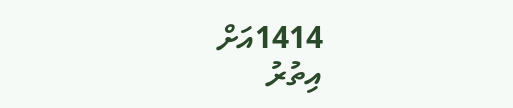1414އަށް
އިތުރު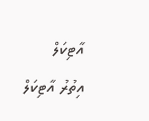އާޓިކަލް
އިތުރު އާޓިކަލް